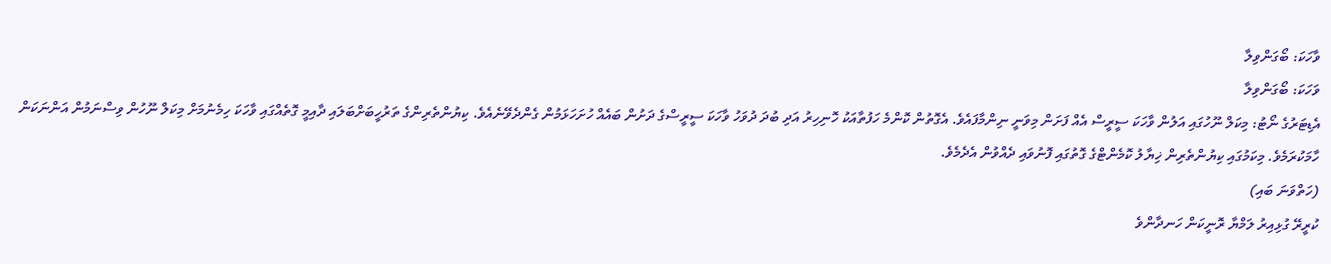ވާހަކަ: ބޯގަންވިލާ
ވަހަކަ: ބޯގަންވިލާ
އެޑިޓަރުގެ ނޯޓު: މިކަލް ނޫހުގައި އަލުން ވާހަކަ ސީރީސް އެއް ފަށަން މިވަނީ ނިންމާފައެވެ. އެގޮތުން ކޮންމެ ހަފުތާއަކު ހޮނިހިރު އަދި ބުދަ ދުވަހު ވާހަކަ ސީރީސްގެ ދަށުން ބައެއް ހުށަހަޅަމުން ގެންދެވޭނެއެވެ. ކިޔުންތެރިންގެ ތަރުހީބަށްބަލައި ދާއިމީ ގޮތެއްގައި ވާހަކަ ހިމެނުމަށް މިކަލް ނޫހުން ވިސްނަމުން އަންނަކަން ހާމަކުރަމެވެ. މިކަމުގައި ކިޔުންތެރިން ޚިޔާލު ކޮމެންޓްގެ ގޮތުގައި ފޮނުވައި ދެއްވުން އެދެމެވެ.
(ހަތްވަނަ ބައި)
ކުރީރޭ ގުޅިއިރު ލަމްޔާ ރޮނީކަން ހަނދާންވެ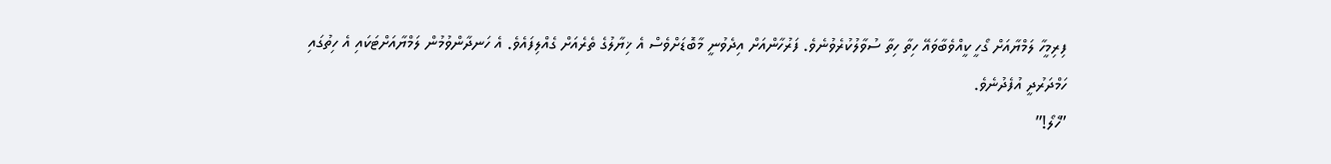ފިރިމީހާ ލަމްޔާއަށް ގޯހީ ކީއްވެބާވައޭ ހިތާ ހިތާ ސުވާލުކުރެވުނެވެ. ފަރުހާންއަށް އިދެވުނީ މާބޮޑަށްވެސް އެ ޚިޔާލުގެ ތެރެއަށް ގެއްލިފައެވެ. އެ ހަނދާންވުމުން ލަމްޔާއަށްޓަކައި އެ ހިތުގައި ހަމްދަރުދީ އުފެދުނެވެ.
”ހެލޯ!”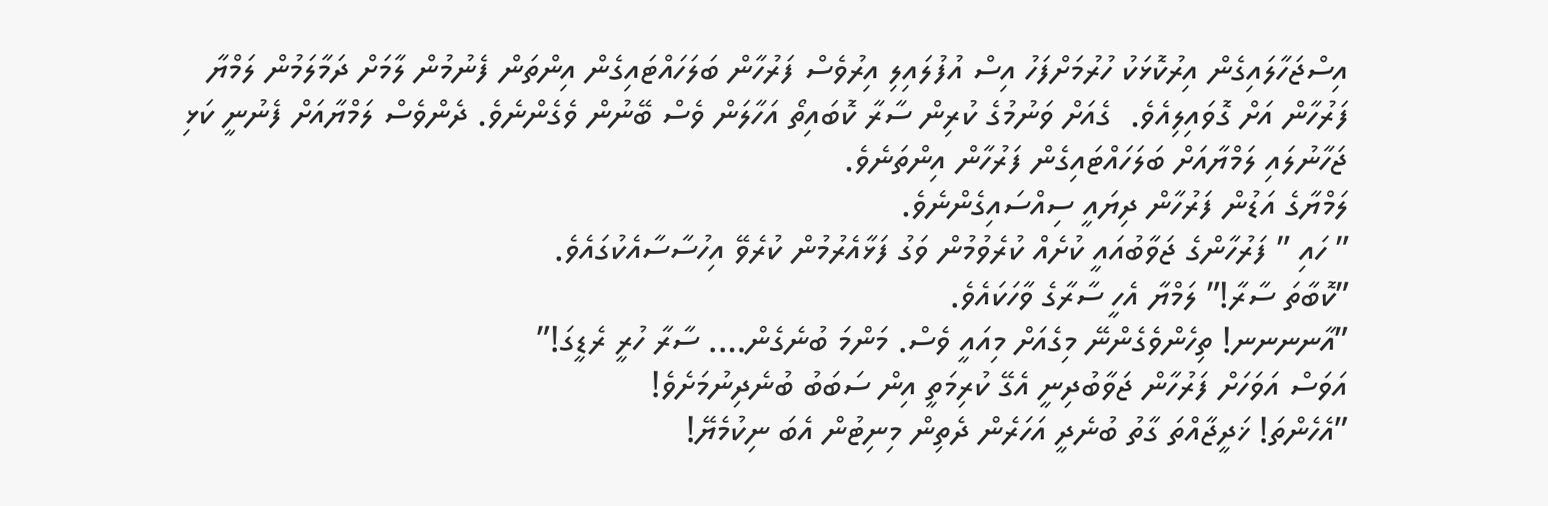އިސްޖަހާލައިގެން އިރުކޮޅަކު ހުރުމަށްފަހު އިސް އުފުލައިލި އިރުވެސް ފަރުހާން ބަލަހައްޓައިގެން އިންތަން ފެނުމުން ލާމަށް ދަމާލަމުން ލަމްޔާ ފަރުހާން އަށް ގޮވައިލިއެވެ.  ގެއަށް ވަނުމުގެ ކުރިން ސާރާ ކޮބައިތޯ އަހާލަން ވެސް ބޭނުން ވެގެންނެވެ. ދެންވެސް ލަމްޔާއަށް ފެނުނީ ކަޅި ޖަހާނުލައި ލަމްޔާއަށް ބަލަހައްޓައިގެން ފަރުހާން އިންތަނެވެ.
ލަމްޔާގެ އަޑުން ފަރުހާން ދިޔައީ ސިއްސައިގެންނެވެ.
” ހައި ” ފަރުހާންގެ ޖަވާބުއައީ ކުށެއް ކުރެވުމުން ވަގު ފަޅާއެރުމުން ކުރެވޭ އިހުސާސާއެކުގައެވެ.
”ކޮބާތަ ސާރާ!” ލަމްޔާ އެހީ ސާރާގެ ވާހަކައެވެ.
”އާނނނނ! ތިހެންވެގެންނޭ މިގެއަށް މިއައީ ވެސް. މަންމަ ބުނެގެން…. ސާރާ ހުރީ ރެޑީގަ!”
އަވަސް އަވަހަށް ފަރުހާން ޖަވާބުދިނީ އެގޭ ކުރިމަތީ އިން ސަބަބު ބުނެދިނުމަށެވެ!
”އެހެންތަ! ޚަދީޖާއްތަ ގާތު ބުނެދީ އަހަރެން ދެތިން މިނިޓުން އެބަ ނިކުމެޔޭ!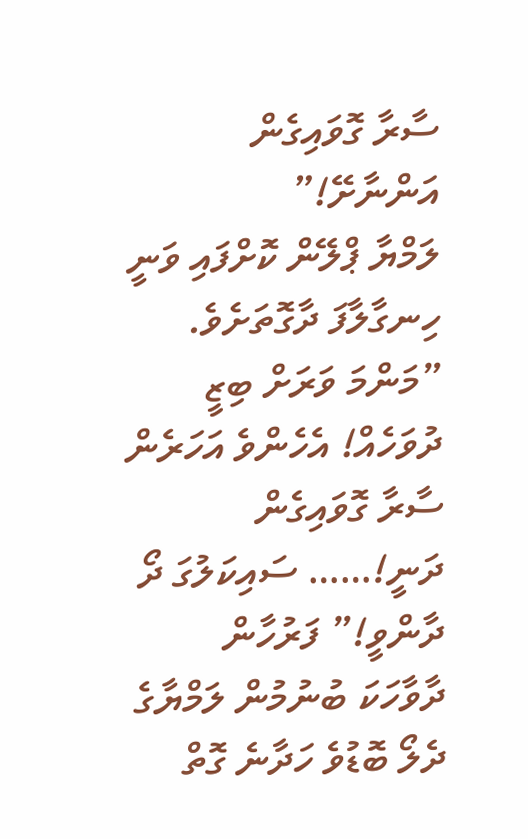ސާރާ ގޮވައިގެން އަންނާށޭ!”
ލަމްޔާ ޕްލޭން ކޮށްފައި ވަނީ ހިނގާލާފަ ދާގޮތަށެވެ.
”މަންމަ ވަރަށް ބިޒީ ދުވަހެއް! އެހެންވެ އަހަރެން ސާރާ ގޮވައިގެން ދަނީ!…… ސައިކަލުގަ ދޯ ދާންވީ!” ފަރުހާން ދާވާހަކަ ބުނުމުން ލަމްޔާގެ ދެލޯ ބޮޑުވެ ހަދާނެ ގޮތް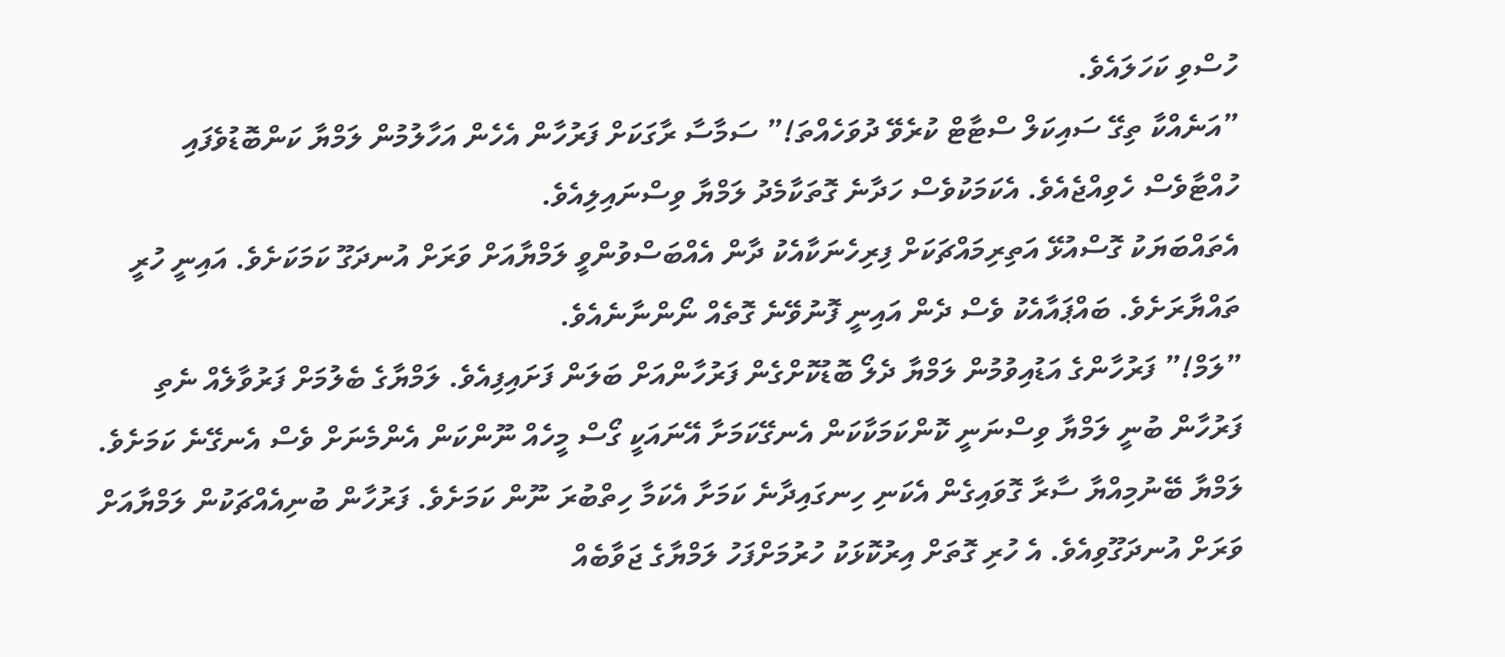ހުސްވި ކަހަލައެވެ.
”އަނެއްކާ ތިގޭ ސައިކަލް ސްޓާޓް ކުރެވޭ ދުވަހެއްތަ!” ސަމާސާ ރާގަކަށް ފަރުހާން އެހެން އަހާލުމުން ލަމްޔާ ކަންބޮޑުވެފައި ހުއްޓާވެސް ހެވިއްޖެއެވެ. އެކަމަކުވެސް ހަދާނެ ގޮތަކާމެދު ލަމްޔާ ވިސްނައިލިއެވެ.
އެތައްބަޔަކު ގޮސްއުޅޭ އަތިރިމައްޗަކަށް ފިރިހެނަކާއެކު ދާން އެއްބަސްވުންވީ ލަމްޔާއަށް ވަރަށް އުނދަގޫ ކަމަކަށެވެ. އައިނީ ހުރީ ތައްޔާރަށެވެ. ބައްޕައާއެކު ވެސް ދެން އައިނީ ފޮނުވޭނެ ގޮތެއް ނޯންނާނެއެވެ.
”ލަމް!” ފަރުހާންގެ އަޑުއިވުމުން ލަމްޔާ ދެލޯ ބޮޑުކޮށްގެން ފަރުހާންއަށް ބަލަން ފަށައިފިއެވެ. ލަމްޔާގެ ބެލުމަށް ފަރުވާލެއް ނެތި ފަރުހާން ބުނީ ލަމްޔާ ވިސްނަނީ ކޮންކަމަކާކަން އެނގޭކަމަށާ އޭނައަކީ ގޯސް މީހެއް ނޫންކަން އެންމެނަށް ވެސް އެނގޭނެ ކަމަށެވެ. ލަމްޔާ ބޭނުމިއްޔާ ސާރާ ގޮވައިގެން އެކަނި ހިނގައިދާނެ ކަމަށާ އެކަމާ ހިތްބުރަ ނޫން ކަމަށެވެ. ފަރުހާން ބުނިއެއްޗަކުން ލަމްޔާއަށް ވަރަށް އުނދަގޫވިއެވެ. އެ ހުރި ގޮތަށް އިރުކޮޅަކު ހުރުމަށްފަހު ލަމްޔާގެ ޖަވާބެއް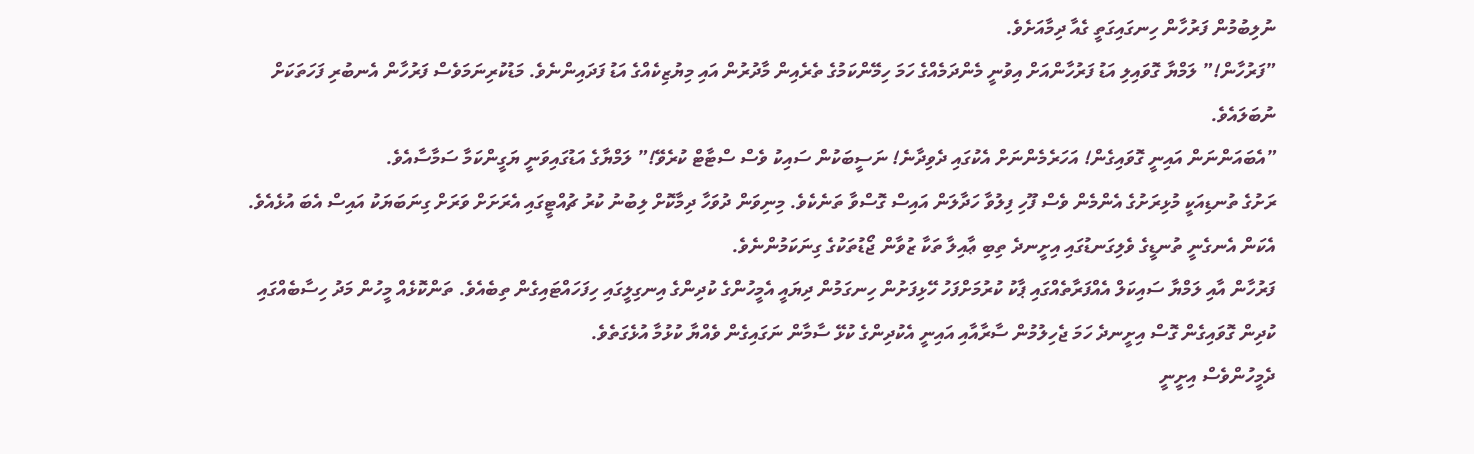ނުލިބުމުން ފަރުހާން ހިނގައިގަތީ ގެއާ ދިމާއަށެވެ.
”ފަރުހާން!” ލަމްޔާ ގޮވައިލި އަޑު ފަރުހާންއަށް އިވުނީ މެންދަމެއްގެ ހަމަ ހިމޭންކަމުގެ ތެރެއިން މާދުރުން އައި މިޔުޒިކެއްގެ އަޑު ފަދައިންނެވެ. މަޑުކުރިނަމަވެސް ފަރުހާން އެނބުރި ފަހަތަކަށް ނުބަލައެވެ.
”އެބައަންނަން އައިނީ ގޮވައިގެން! އަހަރެމެންނަށް އެކުގައި ދެވިދާނެ! ނަސީބަކުން ސައިކު ވެސް ސްޓާޓް ކުރެވޭ!” ލަމްޔާގެ އަޑުގައިވަނީ ޔަގީންކަމާ ސަމާސާއެވެ.
ރަށުގެ ތުނޑިއަކީ މުޅިރަށުގެ އެންމެން ވެސް ފޫހި ފިލުވާ ހަދާލަން އައިސް ގޮސްވާ ތަނެކެވެ. މިނިވަން ދުވަހާ ދިމާކޮށް ލިބުނު ކުރު ޗުއްޓީގައި އެރަށަށް ވަރަށް ގިނަބަޔަކު އައިސް އެބަ އުޅެއެވެ. އެކަން އެނގެނީ ތުނޑީގެ ވެލިގަނޑުގައި އިށީނދެ ތިބި ޢާއިލާ ތަކާ ޒުވާން ޖޯޑުތަކުގެ ގިނަކަމުންނެވެ.
ފަރުހާން އާއި ލަމްޔާ ސައިކަލް އެއްފަރާތެއްގައި ޕާކު ކުރުމަށްފަހު ހޭޅިފަށުން ހިނގަމުން ދިޔައީ އެމީހުންގެ ކުދިންގެ އިނގިލީގައި ހިފަހައްޓައިގެން ތިބެއެވެ. ތަންކޮޅެއް މީހުން މަދު ހިސާބެއްގައި ކުދިން ގޮވައިގެން ގޮސް އިށީނދެ ހަމަ ޖެހިލުމުން ސާރާއާއި އައިނީ އެކުދިންގެ ކުޅޭ ސާމާން ނަގައިގެން ވެއްޔާ ކުޅުމާ އުޅެގަތެވެ.
ދެމީހުންވެސް އިށީނީ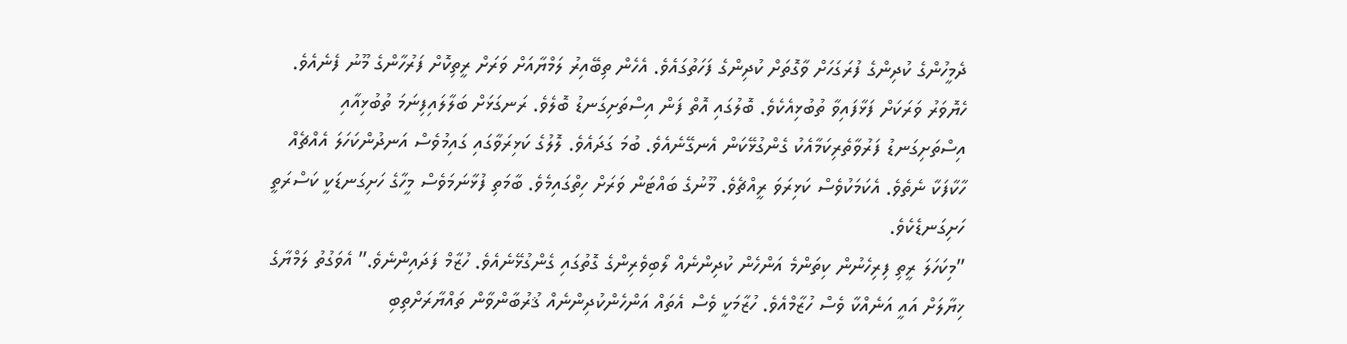ދެމީހުންގެ ކުދިންގެ ފުރަގަހަށް ވާގޮތަށް ކުދިންގެ ފަހަތުގައެވެ. އެހެން ތިބޭއިރު ލަމްޔާއަށް ވަރަށް ރީތިކޮށް ފަރުހާންގެ މޫނު ފެނެއެވެ.
ހެޔޮވަރު ވަރަކަށް ފަޅާފައިވާ ތުބުޅިއެކެވެ. ބޮލުގައި އޮތް ފަން އިސްތަށިގަނޑު ބޮލެވެ. ރަނގަޅަށް ބަލާލައިފިނަމަ ތުބުޅިއާއި އިސްތަށިގަނޑު ފަރުވާތެރިކަމާއެކު ގެންގުޅޭކަން އެނގޭނެއެވެ. ބުމަ ގަދައެވެ. ލޮލުގެ ކަޅިރަވާގައި ގައިމުވެސް އަނދުންކަހަލަ އެއްޗެއް ހާކާފަކާ ނެތެވެ. އެކަމަކުވެސް ކަޅިރަވަ ރީއްޗެވެ. މޫނުގެ ބައްޓަން ވަރަށް ހިތްގައިމެވެ. ބާމަތި ފުޅާނަމަވެސް މީހާގެ ހަށިގަނޑަކީ ކަސްރަތީ ހަށިގަނޑެކެވެ.
”މިކަހަލަ ރީތި ފިރިހެނުން ކިތަންމެ އަންހެން ކުދިންނެއް ލޯބިވެރިންގެ ގޮތުގައި ގެންގުޅޭނެއެވެ. ހުޒާމް ފަދައިންނެވެ.” އެވަގުތު ލަމްޔާގެ ޚިޔާލަށް އައީ އަނެއްކާ ވެސް ހުޒާމްއެވެ. ހުޒާމަކީ ވެސް އެތައް އަންހެންކުދިންނެއް ޤުރުބާންވާން ތައްޔާރަށްތިބި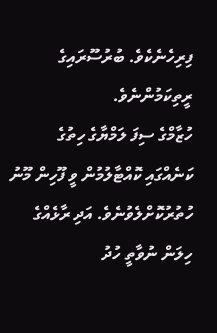ފިރިހެނެކެވެ. ބުރުސޫރައިގެ ރީތިކަމުންނެވެ.
ހުޒާމްގެ ސިފަ ލަމްޔާގެ ހިތުގެ ކަނެއްގައި ކޮއްޓާލުމުން ވީ ފޫހިން މޫނު ހުތުރުކޮށްލެވުނެވެ. އަދި ރާޅެއްގެ ހިލަން ނުވާތީ ހުދު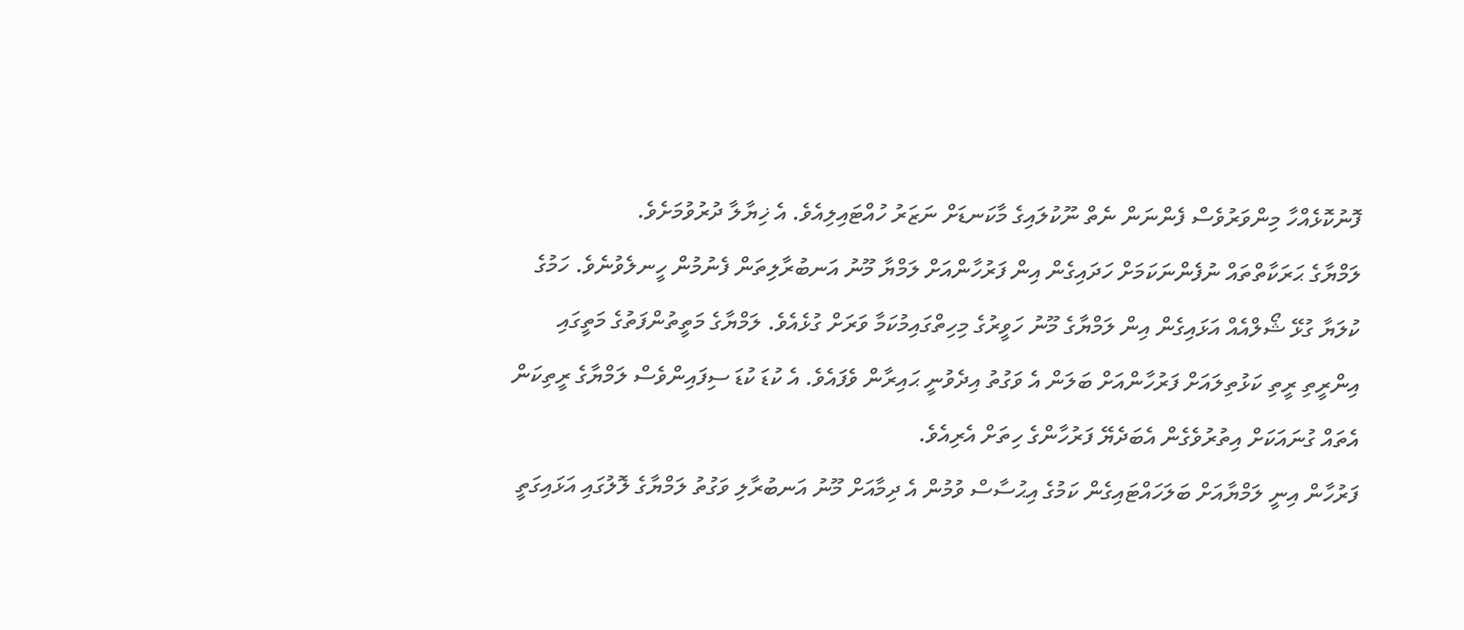ފޮނުކޮޅެއްހާ މިންވަރުވެސް ފެންނަން ނެތް ނޫކުލައިގެ މާކަނޑަށް ނަޒަރު ހުއްޓައިލިއެވެ. އެ ޚިޔާލާ ދުރުވުމަށެވެ.
ލަމްޔާގެ ޙަރަކާތްތައް ނުފެންނަކަމަށް ހަދައިގެން އިން ފަރުހާންއަށް ލަމްޔާ މޫނު އަނބުރާލިތަން ފެނުމުން ހީނލެވުނެވެ. ހަމުގެ ކުލަޔާ ގުޅޭ ޝޯލްއެއް އަޅައިގެން އިން ލަމްޔާގެ މޫނު ހަވީރުގެ މިހިތްގައިމުކަމާ ވަރަށް ގުޅެއެވެ. ލަމްޔާގެ މަތީތުންފަތުގެ މަތީގައި އިންރީތި ރީތި ކަޅުތިލައަށް ފަރުހާންއަށް ބަލަން އެ ވަގުތު އިދެވުނީ ޙައިރާން ވެފައެވެ. އެ ކުޑަ ކުޑަ ސިފައިންވެސް ލަމްޔާގެ ރީތިކަން އެތައް ގުނައަކަށް އިތުރުވެގެން އެބަދެޔޭ ފަރުހާންގެ ހިތަށް އެރިއެވެ.
ފަރުހާން އިނީ ލަމްޔާއަށް ބަލަހައްޓައިގެން ކަމުގެ އިޙުސާސް ވުމުން އެ ދިމާއަށް މޫނު އަނބުރާލި ވަގުތު ލަމްޔާގެ ލޮލުގައި އަޅައިގަތީ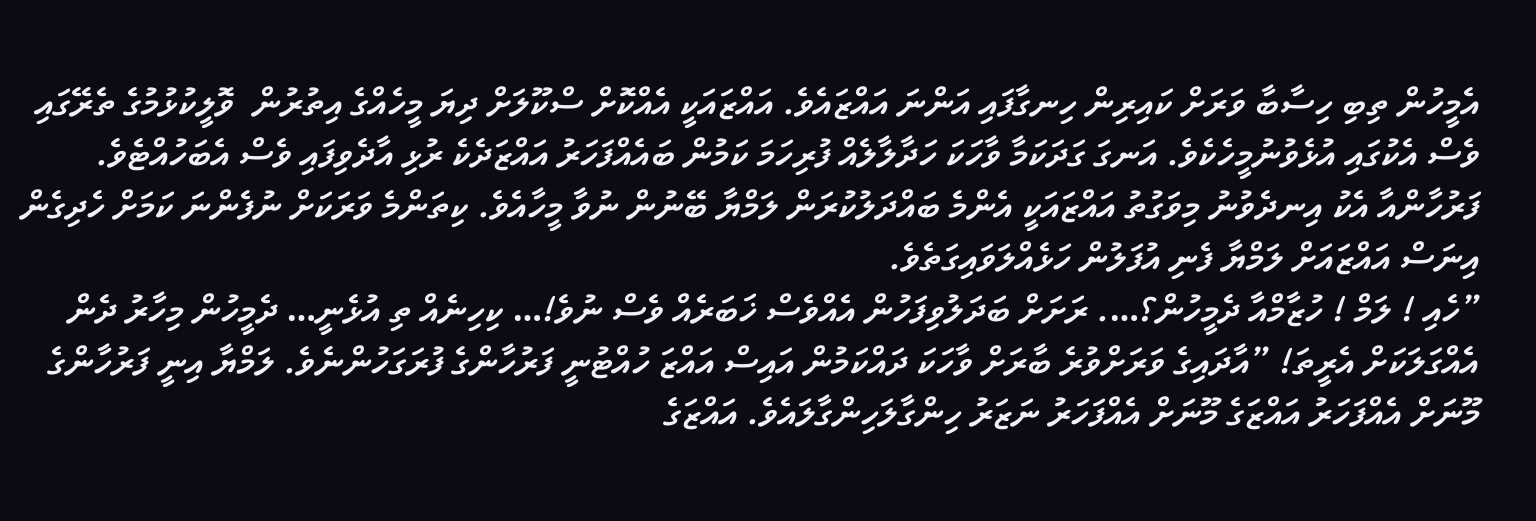އެމީހުން ތިބި ހިސާބާ ވަރަށް ކައިރިން ހިނގާފައި އަންނަ އައްޒައެވެ. އައްޒައަކީ އެއްކޮށް ސްކޫލަށް ދިޔަ މީހެއްގެ އިތުރުން  ވޮލީކުޅުމުގެ ތެރޭގައި ވެސް އެކުގައި އުޅެވުނުމީހެކެވެ. އަނގަ ގަދަކަމާ ވާހަކަ ހަދާލާލެއް ފުރިހަމަ ކަމުން ބައެއްފަހަރު އައްޒަދެކެ ރުޅި އާދެވިފައި ވެސް އެބަހުއްޓެވެ. ފަރުހާންއާ އެކު އިނދެވުނު މިވަގުތު އައްޒައަކީ އެންމެ ބައްދަލުކުރަން ލަމްޔާ ބޭނުން ނުވާ މީހާއެވެ. ކިތަންމެ ވަރަކަށް ނުފެންނަ ކަމަށް ހެދިގެން އިނަސް އައްޒައަށް ލަމްޔާ ފެނި އުފަލުން ހަޅެއްލަވައިގަތެވެ.
”ހެއި ! ލަމް ! ހުޒާމްއާ ދެމީހުން؟…. ރަށަށް ބަދަލުވިފަހުން އެއްވެސް ޚަބަރެއް ވެސް ނުވެ!… ކިހިނެއް ތި އުޅެނީ… ދެމީހުން މިހާރު ދެން އެއްގަލަކަށް އެރީތަ! ”އާދައިގެ ވަރަށްވުރެ ބާރަށް ވާހަކަ ދައްކަމުން އައިސް އައްޒަ ހުއްޓުނީ ފަރުހާންގެ ފުރަގަހުންނެވެ. ލަމްޔާ އިނީ ފަރުހާންގެ މޫނަށް އެއްފަހަރު އައްޒަގެ މޫނަށް އެއްފަހަރު ނަޒަރު ހިންގާލަހިންގާލައެވެ. އައްޒަގެ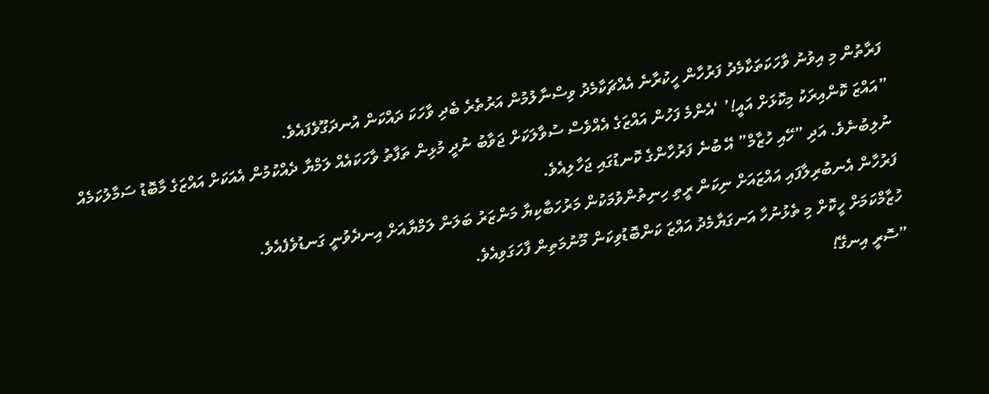ފަރާތުން މި އިވުނު ވާހަކަތަކާމެދު ފަރުހާން ހީކުރާނެ އެއްޗަކާމެދު ވިސްނާލުމުން އަރުތެރެ ބެދި ވާހަކަ ދައްކަން އުނދަގޫވެފައެވެ.
”އައްޒަ ކޮންއިރަކު މިކޮޅަށް އައީ!’ ‘އެންމެ ފަހުން އައްޒަގެ އެއްވެސް ސުވާލަކަށް ޖަވާބު ނުދީ މުޅިން ތަފާތު ވާހަކައެއް ލަމްޔާ ދެއްކުމުން އެއަކަށް އައްޒަގެ މާބޮޑު ސަމާލުކަމެއް ނުލިބުނެވެ. އަދި ”ހޭއި ހުޒާމް” އޭ ބުނެ ފަރުހާންގެ ކޮނޑުގައި ޖަހާލިއެވެ.
ފަރުހާން އެނބުރިލާފައި އައްޒައަށް ނިކަން ރީތި ހިނިތުންވުމަކުން މަރުހަބާކިޔާ މަންޒަރު ބަލަން ލަމްޔާއަށް އިނދެވުނީ ގަނޑުވެފެއެވެ.
ހުޒާމްކަމަށް ހީކޮށް މި ތެޅުނުހާ އަނގަޔާމެދު އައްޒަ ކަންބޮޑުވިކަން މޫނުމަތިން ފާހަގަވިއެވެ.
”ސޮރީ އިނގޭ!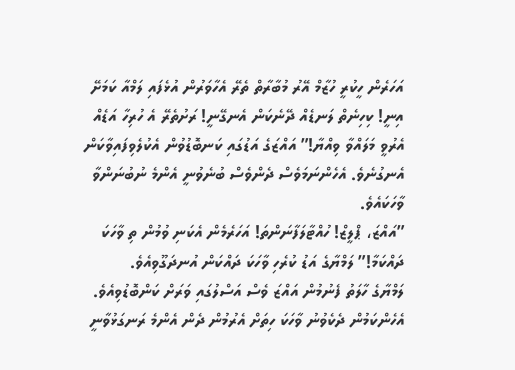އަހަރެން ހީކުރީ ހުޒާމް އޭރު މުބާރާތް ތެރޭ އެހާވަރުން އުޅެފައި ލަމްއާ ކަމަށޭ އިނީ! ކިހިނެތް ލަނޑެއް ދޭނެކަން އެނގޭނީ! ރަށުތެރޭ އެ ހުރިހާ އަޑެއް އެރުވީ މަލައްވާ ވިއްޔާ!” އައްޒަގެ އަޑުގައި ކަނބޮޑުވުން އެކުލެވިފައިވާކަން އެނގުނެވެ. އެހެންނަމަވެސް ދެންވެސް ބުނެވުނީ އެންމެ ނުބުނަންވާ ވާހަކައެވެ.
”އައްޒަ، ޕްލީޒް! ހުއްޓާލަފާނަންތަ! އަހަރެމެން އެކަނި ވުމުން ތި ވާހަކަ ދައްކަމާ!” ލަމްޔާގެ އަޑު ކުރެހި ވާހަކަ ދައްކަން އުނދަގޫވިއެވެ.
ލަމްޔާގެ ހާލަތު ފެނުމުން އައްޒަ ވެސް އަސްލުގައި ވަރަށް ކަންބޮޑުވިއެވެ. އެހެންކަމުން ދެކެވުނު ވާހަކަ ހިތަށް އެރުމުން ދެން އެންމެ ރަނގަޅުވާނީ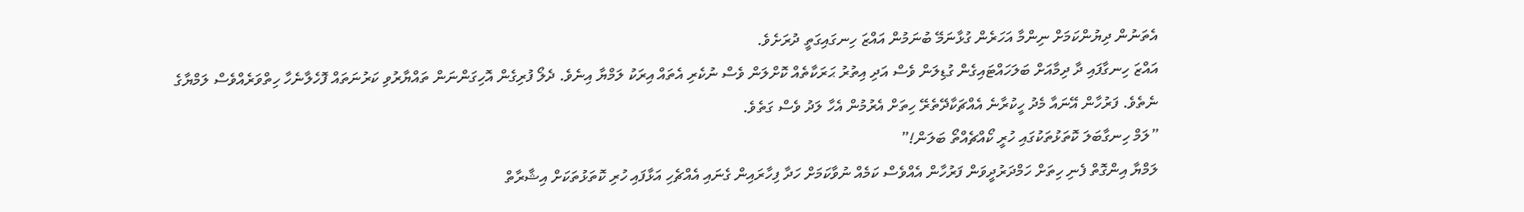އެތަނުން ދިޔުންކަމަށް ނިންމާ އަހަރެން ގުޅާނަމޭ ބުނަމުން އައްޒަ ހިނގައިގަތީ ދުރަށެވެ.
އައްޒަ ހިނގާފައި ދާ ދިމާއަށް ބަލަހައްޓައިގެން ގުޑިލަން ވެސް އަދި އިތުރު ޙަރަކާތެއް ކޮށްލަން ވެސް ނުކެރި އެތައް އިރަކު ލަމްޔާ އިނެވެ. ދެލޯ ފުރިގެން އޮހިގަންނަން ތައްޔާރުވި ކަރުނަތައް ފޮހެލާނެހާ ހިތްވަރެއްވެސް ލަމްޔާގެ ނެތެވެ. ފަރުހާން އޭނައާ މެދު ހީކުރާނެ އެއްޗަކާދޭތެރޭ ހިތަށް އެރުމުން އެހާ ލަދު ވެސް ގަތެވެ.
”ލަމް ހިނގާބަލަ ކޮތަޅުތަކުގައި ހުރީ ކޯއްޗެއްތޯ ބަލަން!”
ލަމްޔާ އިންގޮތް ފެނި ހިތަށް ހަމްދަރުދީވަން ފަރުހާން އެއްވެސް ކަމެއް ނުވާކަމަށް ހަދާ ފިހާރައިން ގެނައި އެއްޗެހި އަޅާފައި ހުރި ކޮތަޅުތަކަށް އިޝާރާތް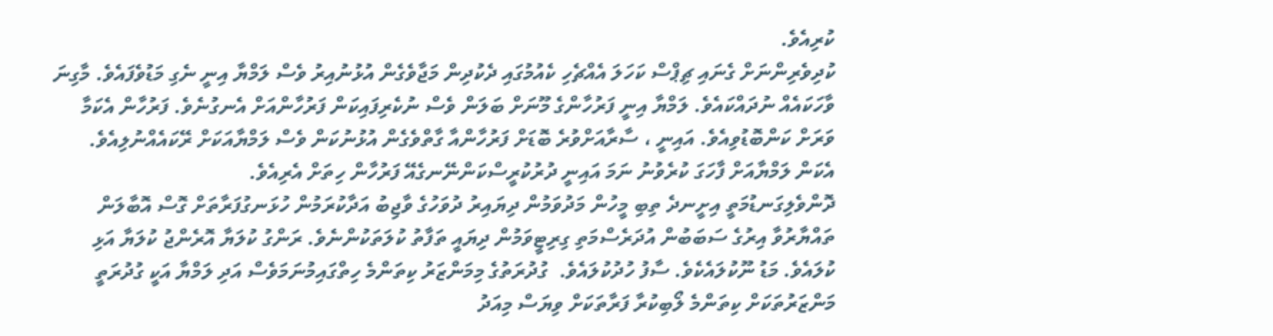ކުރިއެވެ.
ކުދިވެރިންނަށް ގެނައި ޗިޕްސް ކަހަލަ އެއްޗެހި ކެއުމުގައި ދެކުދިން މަޖާވެގެން އުޅުނުއިރު ވެސް ލަމްޔާ އިނީ ނެގި މަޑުވެފައެވެ. މާގިނަ ވާހަކައެއް ނުދައްކައެވެ. ލަމްޔާ އިނީ ފަރުހާންގެ މޫނަށް ބަލަން ވެސް ނުކެރިފައިކަން ފަރުހާންއަށް އެނގުނެވެ. ފަރުހާން އެކަމާ ވަރަށް ކަންބޮޑުވިއެވެ. އައިނީ ، ސާރާއަށްވުރެ ބޮޑަށް ފަރުހާންއާ ގާތްވެގެން އުޅުނުކަން ވެސް ލަމްޔާއަކަށް ރޭކައެއްނުލިއެވެ. އެކަން ލަމްޔާއަށް ފާހަގަ ކުރެވުނު ނަމަ އައިނީ ދުރުކުރީސްކަންނޭނގެއޭ ފަރުހާން ހިތަށް އެރިއެވެ.
ދޮންވެލިގަނޑުމަތީ އިށީނދެ ތިބި މީހުން މަދުވަމުން ދިޔައިރު ދުވަހުގެ ވާޖިބު އަދާކުރަމުން ހުޅަނގުފަރާތަށް ގޮސް އޮބާލަން ތައްޔާރުވާ އިރުގެ ސަބަބުން އުދަރެސްމަތި ގިރިޓީވަމުން ދިޔައީ ތަފާތު ކުލަތަކުންނެވެ. ރަންގު ކުލަޔާ އޮރެންޖު ކުލަޔާ އަޅި ކުލައެވެ. މަޑު ނޫކުލައެކެވެ. ސާފު ހުދުކުލައެވެ.  ގުދުރަތުގެ މިމަންޒަރު ކިތަންމެ ހިތްގައިމުނަމަވެސް އަދި ލަމްޔާ އަކީ ގުދުރަތީ މަންޒަރުތަކަށް ކިތަންމެ ލޯބިކުރާ ފަރާތަކަށް ވިޔަސް މިއަދު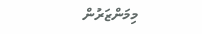މިމަންޒަރުން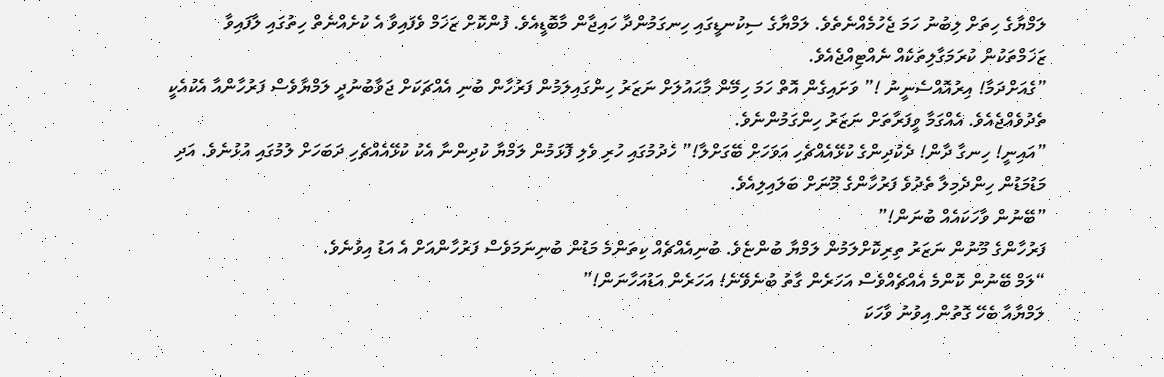ލަމްޔާގެ ހިތަށް ލިބުނު ހަމަ ޖެހުމެއްނެތެވެ. ލަމްޔާގެ ސިކުނޑީގައި ހިނގަމުންދާ ހައިޖާން މާބޮޑީއެވެ. ފުންކޮށް ޒަޚަމް ވެފައިވާ އެ ކުށެއްނެތް ހިތުގައި ލާފައިވާ ޒަޚަމްތަކުން ކުރަމަގާލިތަކެއް ނެއްޓިއްޖެއެވެ.
”ގެއަށްދަމާ! އިރުއޮއްސެނީނު !” ވަށައިގެން އޮތް ހަމަ ހިމޭން މާޙައުލަށް ނަޒަރު ހިންގައިލަމުން ފަރުހާން ބުނި އެއްޗަކަށް ޖަވާބުނުދީ ލަމްޔާވެސް ފަރުހާންއާ އެކުއެކީ ތެދުވެއްޖެއެވެ. އެއްގަމާ ވީފަރާތަށް ނަޒަރު ހިންގަމުންނެވެ.
”އައިނީ! ހިނގާ ދާން! ދެކުދިންގެ ކުޅޭއެއްޗެހި އަވަހަށް ބޭގަށްލާ!” ހެދުމުގައި ހުރި ވެލި ފޮޅަމުން ލަމްޔާ ކުދިންނާ އެކު ކުޅޭއެއްޗެހި ދަބަހަށް ލުމުގައި އުޅުނެވެ. އަދި މަޑުމަޑުން ހިންދެމިލާ ތެދުވެ ފަރުހާންގެ މޫނަށް ބަލައިލިއެވެ.
”ބޭނުން ވާހަކައެއް ބުނަން!”
ފަރުހާންގެ މޫނުން ނަޒަރު ތިރިކޮށްލަމުން ލަމްޔާ ބުންޏެވެ. ބުނިއެއްޗެއް ކިތަންމެ މަޑުން ބުނިނަމަވެސް ފަރުހާންއަށް އެ އަޑު އިވުނެވެ.
“ލަމް ބޭނުން ކޮންމެ އެއްޗެއްވެސް އަހަރެން ގާތު ބުނެވޭނެ! އަހަރެން އަޑުއަހާނަން!”
ލަމްޔާއާ ބެހޭ ގޮތުން އިވުނު ވާހަކަ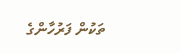ތަކުން ފަރުހާންގެ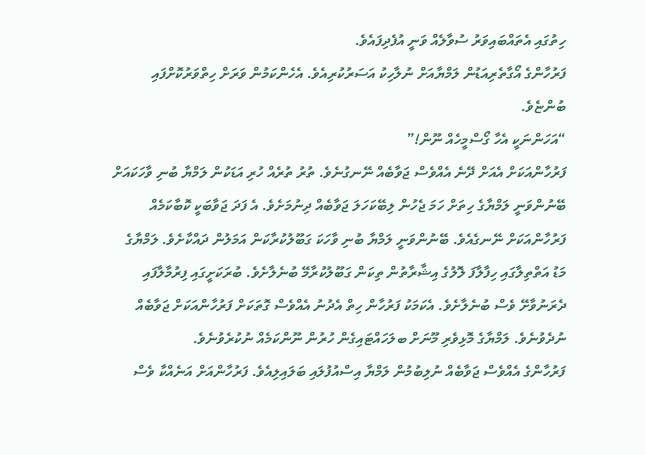ހިތުގައި އެތައްބައިވަރު ސުވާލެއް ވަނީ އުފެދިފައެވެ.
ފަރުހާންގެ އޯގާތެރިއަޑުން ލަމްޔާއަށް ނުލާހިކު އަސަރުކުރިއެވެ. އެހެންކަމުން ވަރަށް ހިތްވަރުކޮށްފައި ބުންޏެވެ.
“އަހަންނަކީ އެހާ ގޯސްމީހެއް ނޫން!”
ފަރުހާންއަކަށް އެއަށް ދޭނެ އެއްވެސް ޖަވާބެއް ނޭނގުނެވެ. ތުރު ތުރެއް ހުރި އަޑަކުން ލަމްޔާ ބުނި ވާހަކައަށް ބޭނުންވަނީ ލަމްޔާގެ ހިތަށް ހަމަ ޖެހުން ލިބޭކަހަލަ ޖަވާބެއް ދިނުމަށެވެ. އެ ފަދަ ޖަވާބަކީ ކޮބާކަމެއް ފަރުހާންއަކަށް ނޭނގެއެވެ. ބޭނުންވަނީ ލަމްޔާ ބުނި ވާހަކަ ގަބޫލުކުރާކަން އަމަލުން ދައްކާށެވެ. ލަމްޔާގެ މަޑު އަތްތިލާގައި ހިފާލާފަ ލޮލުގެ އިޝާރާތުން ތިކަން ގަބޫލުކުރާމޭ ބުނެލާށެވެ. ބުރަކަށީގައި ފިރުމާލާފައި ދެރަނުވާށޭ ވެސް ބުނެލާށެވެ. އެކަމަކު ފަރުހާން ހިތް އެދުނު އެއްވެސް ގޮތަކަށް ފަރުހާންއަކަށް ޖަވާބެއް ނުދެވުނެވެ. ލަމްޔާގެ މޮޅިވެރި މޫނަށް ބލަހައްޓައިގެން ހުރުން ނޫންކަމެއް ނުކުރެވުނެވެ.
ފަރުހާންގެ އެއްވެސް ޖަވާބެއް ނުލިބުމުން ލަމްޔާ އިސްއުފުލައި ބަލައިލިއެވެ. ފަރުހާންއަށް އަނެއްކާ ވެސް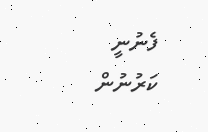ފެނުނީ ކަރުނުން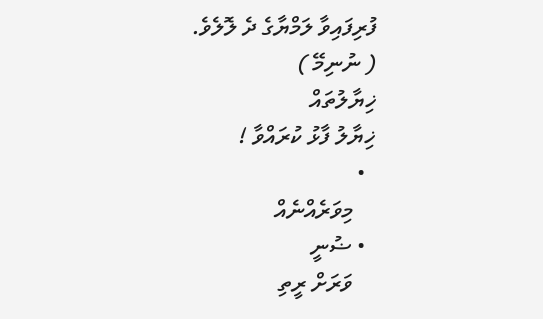ފުރިފައިވާ ލަމްޔާގެ ދެ ލޮލެވެ.
( ނުނިމޭ )
ޚިޔާލުތައް
ޚިޔާލު ފާޅު ކުރައްވާ !
  •
    މިވަރެއްނެއް
  • ޟުނީ
    ވަރަށް ރީތި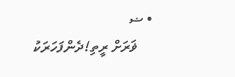• ޟ
    ޥަރަށް ރީތި!ދެންފަހަރަކު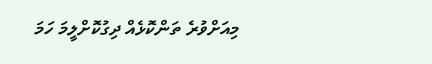މިއަށްވުރެ ތަންކޮޅެއް ދިގުކޮށްލީމަ ހަމަ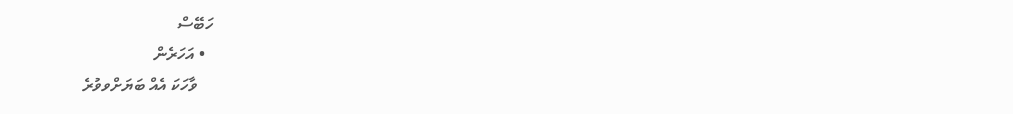ހަބޭސް
  • އަހަރެން
    ވާހަކަ އެއް ބަޔަށްވވުރެ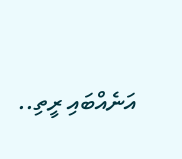އަނެއްބައި ރީތި..